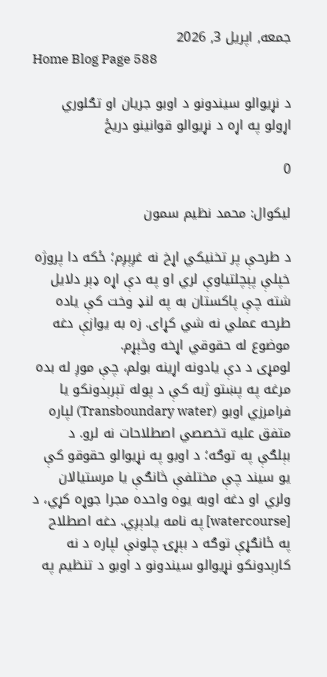جمعه, اپریل 3, 2026
Home Blog Page 588

د نړیوالو سیندونو د اوبو جریان او تګلوري اړولو په اړه د نړیوالو قوانینو دریځ

0

لیکوال: محمد نظیم سمون

د طرحې پر تخنیکي اړخ نه غږېږم؛ ځکه دا پروژه خپلې پېچلتیاوې لري او په دې اړه ډېر دلایل شته چې پاکستان به په لنډ وخت کې یاده طرحه عملي نه شي کړای. زه به یوازې دغه موضوع له حقوقي اړخه وڅېړم.
لومړی د دې یادونه اړینه بولم، چې موږ له بده مرغه په پښتو ژبه کې د پوله تېرېدونکو یا فرامرزي اوبو (Transboundary water) لپاره متفق علیه تخصصي اصطلاحات نه لرو. د بېلګې په توګه؛ د اوبو په نړیوالو حقوقو کې یو سیند چې مختلفې څانګې یا مرستیالان ولري او دغه اوبه یوه واحده مجرا جوړه کړي، د [watercourse] په نامه یادېږي. دغه اصطلاح په ځانګړې توګه د بېړۍ چلونې لپاره د نه کارېدونکو نړیوالو سیندونو د اوبو د تنظیم په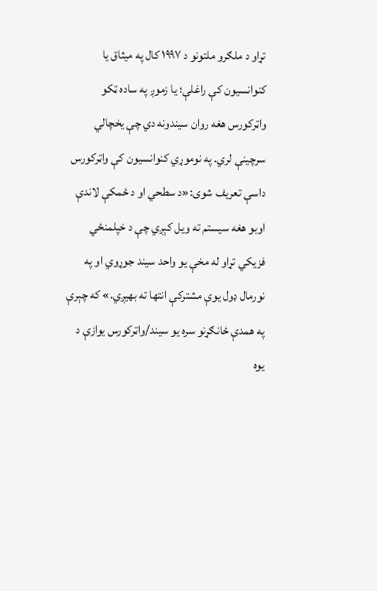تړاو د ملګرو ملتونو د ۱۹۹۷ کال په میثاق یا کنوانسیون کې راغلې؛ یا زموږ په ساده ټکو واټرکورس هغه روان سیندونه دي چې یخچالي سرچینې لري. په نوموړي کنوانسیون کې واټرکورس داسې تعریف شوی:«د سطحي او د ځمکې لاندې اوبو هغه سیستم ته ویل کېږي چې د خپلمنځي فزیکي تړاو له مخې یو واحد سیند جوړوي او په نورمال ډول یوې مشترکې انتها ته بهیږي.» که چېرې په همدې ځانګړنو سره یو سیند/واټرکورس یوازې د یوه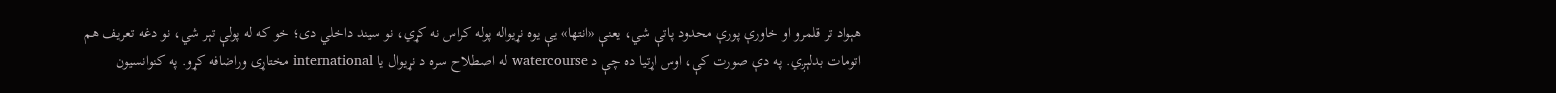هېواد تر قلمرو او خاورې پورې محدود پاتې شي، یعنې «انتها» یې یوه نړیواله پوله کراس نه کړي، نو سیند داخلي دی؛ خو که له پولې تېر شي، نو دغه تعریف هم اتومات بدلېږي. په دې صورت کې، اوس اړتیا ده چې د watercourse له اصطلاح سره د نړیوال یا international مختاړی وراضافه کړو. په کنوانسیون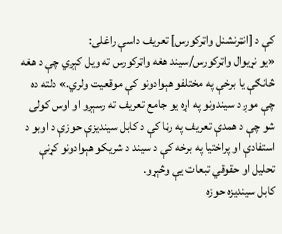کې د [انټرنشنل واټرکورس] تعریف داسې راغلی:
«یو نړیوال واټرکورس/سیند هغه واټرکورس ته ویل کېږي چې د هغه څانګې یا برخې په مختلفو هېوادونو کې موقعیت ولري.» دلته ده چې موږ د سیندونو په اړه یو جامع تعریف ته رسېږو او اوس کولی شو چې د همدې تعریف په رڼا کې د کابل سیندیزې حوزې د اوبو د استفادې او پراختیا په برخه کې د سیند د شریکو هېوادونو کړنې تحلیل او حقوقي تبعات یې وڅېړو.
کابل سیندیزه حوزه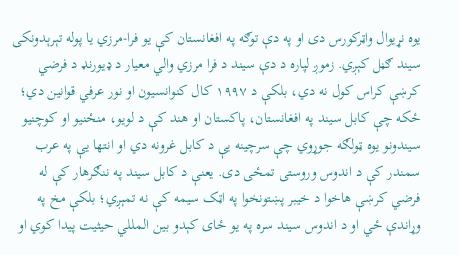یوه نړیوال واټرکورس دی او په دې توګه په افغانستان کې یو فرا-مرزي یا پوله تېرېدونکی سیند ګڼل کېږي. زموږ لپاره د دې سیند د فرا مرزي والي معیار د ډیورنډ د فرضي کرښې کراس کول نه دي، بلکې د ۱۹۹۷ کال کنوانسیون او نور عرفي قوانین دي؛ ځکه چې کابل سیند په افغانستان، پاکستان او هند کې د لویو، منځنیو او کوچنیو سیندونو یوه ټولګه جوړوي چې سرچینه یې د کابل غرونه دي او انتها یې په عرب سمندر کې د اندوس وروستی تمځی دی. یعنې د کابل سیند په ننګرهار کې له فرضي کرښې هاخوا د خیبر پښتونخوا په اټک سیمه کې نه تمېږي؛ بلکې مخ په وړاندې ځي او د اندوس سیند سره په یو ځای کېدو بین المللي حیثیت پیدا کوي او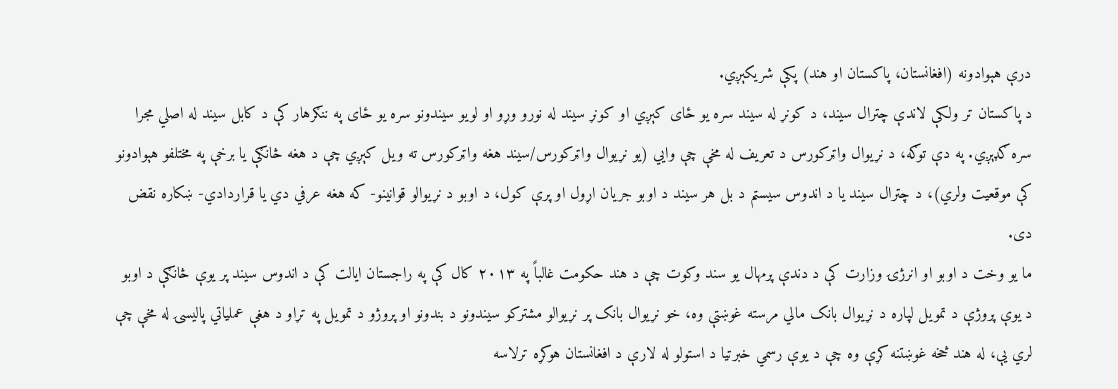درې هېوادونه (افغانستان، پاکستان او هند) پکې شریکېږي.
د پاکستان تر ولکې لاندې چترال سیند، د کونړ له سیند سره یو ځای کېږي او کونړ سیند له نورو وړو او لویو سیندونو سره یو ځای په ننګرهار کې د کابل سیند له اصلي مجرا سره ګډېږي. په دې توګه، د نړیوال واټرکورس د تعریف له مخې چې وايي (یو نړیوال واټرکورس/سیند هغه واټرکورس ته ویل کېږي چې د هغه څانګې یا برخې په مختلفو هېوادونو کې موقعیت ولري)، د چترال سیند یا د اندوس سیستم د بل هر سیند د اوبو جریان اړول او پرې کول، د اوبو د نړیوالو قوانینو- که هغه عرفي دي یا قراردادي- ښکاره نقض دی.
ما یو وخت د اوبو او انرژۍ وزارت کې د دندې پرمهال یو سند وکوت چې د هند حکومت غالباً په ۲۰۱۳ کال کې په راجستان ایالت کې د اندوس سیند پر یوې څانګې د اوبو د یوې پروژې د تمویل لپاره د نړیوال بانک مالي مرسته غوښتې وه، خو نړیوال بانک پر نړیوالو مشترکو سیندونو د بندونو او پروژو د تمویل په تړاو د هغې عملیاتي پالیسۍ له مخې چې لري یې، له هند څخه غوښتنه کړې وه چې د یوې رسمي خبرتیا د استولو له لارې د افغانستان هوکړه ترلاسه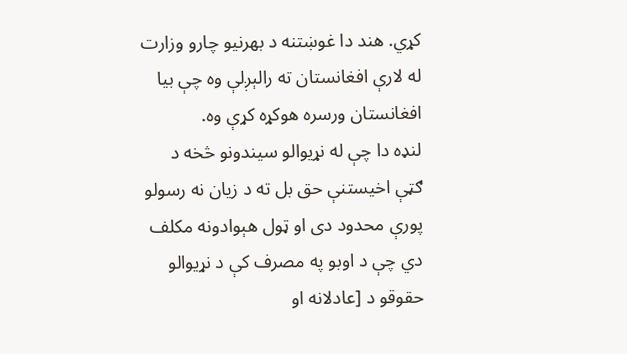کړي. هند دا غوښتنه د بهرنیو چارو وزارت له لارې افغانستان ته رالېږلې وه چې بیا افغانستان ورسره هوکړه کړې وه.
لنډه دا چې له نړیوالو سیندونو څخه د ګټې اخیستنې حق بل ته د زیان نه رسولو پورې محدود دی او ټول هېوادونه مکلف دي چې د اوبو په مصرف کې د نړیوالو حقوقو د [عادلانه او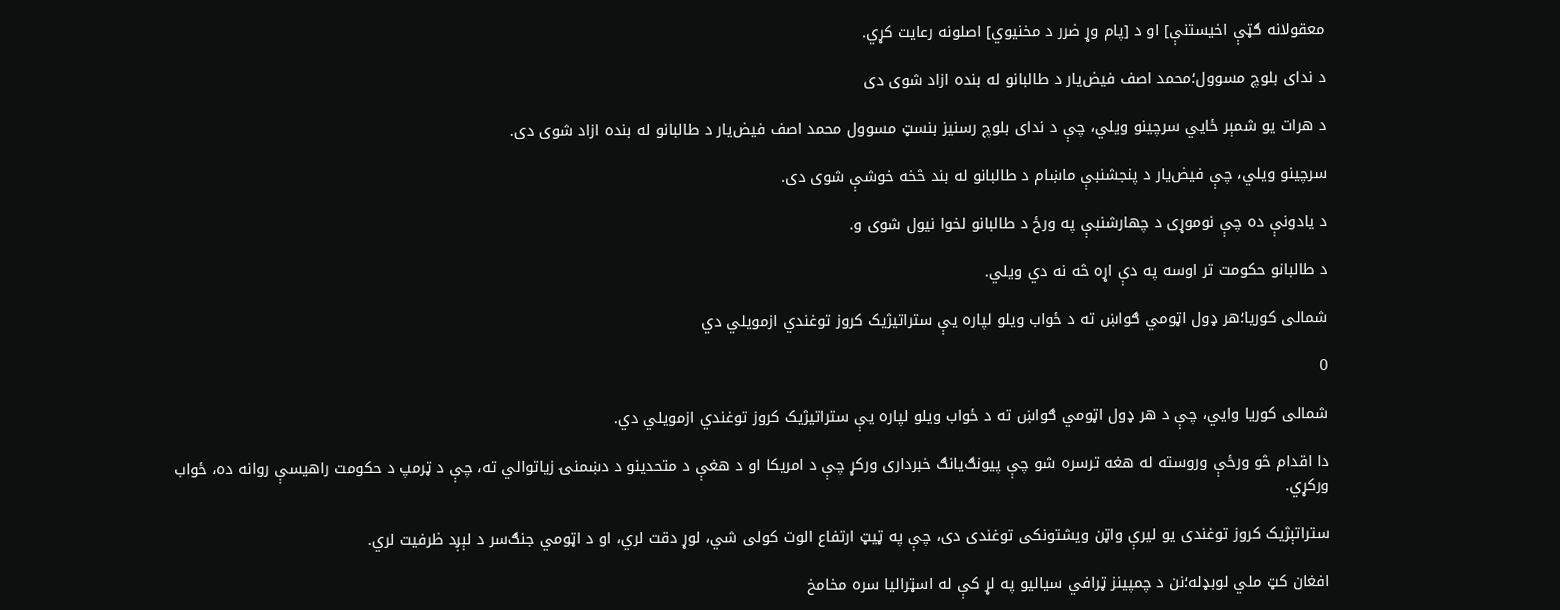معقولانه ګټې اخیستنې] او د [پام وړ ضرر د مخنیوي] اصلونه رعایت کړي.

د ندای بلوچ مسوول؛محمد اصف فیض‌یار د طالبانو له بنده ازاد شوی دی

د هرات یو شمېر ځایي سرچینو ویلي، چې د ندای بلوچ رسنیز بنسټ مسوول محمد اصف فیض‌یار د طالبانو له بنده ازاد شوی دی.

سرچینو ویلي، چې فیض‌یار د پنجشنبې ماښام د طالبانو له بند څخه خوشې شوی دی.

د یادونې ده چې نوموړی د چهارشنبې په ورځ د طالبانو لخوا نیول شوی و.

د طالبانو حکومت تر اوسه په دې اړه څه نه دي ویلي.

شمالی کوریا؛هر ډول اټومي ګواښ ته د ځواب ویلو لپاره یې ستراتیژیک کروز توغندي ازمویلي دي

0

شمالی کوریا وایي، چې د هر ډول اټومي ګواښ ته د ځواب ویلو لپاره یې ستراتیژیک کروز توغندي ازمویلي دي.

دا اقدام څو ورځې وروسته له هغه ترسره شو چې پیونګ‌یانګ خبرداری ورکړ چې د امریکا او د هغې د متحدینو د دښمنۍ زیاتوالي ته، چې د ټرمپ د حکومت راهیسې روانه ده، ځواب ورکړي.

ستراتېژیک کروز توغندی یو لیرې واټن ویشتونکی توغندی دی، چې په ټیټ ارتفاع الوت کولی شي، لوړ دقت لري، او د اټومي جنګ‌سر د لېږد ظرفیت لري.

افغان کټ ملي لوبډله؛نن د چمپینز ټرافي سیالیو په لړ کې له اسټرالیا سره مخامخ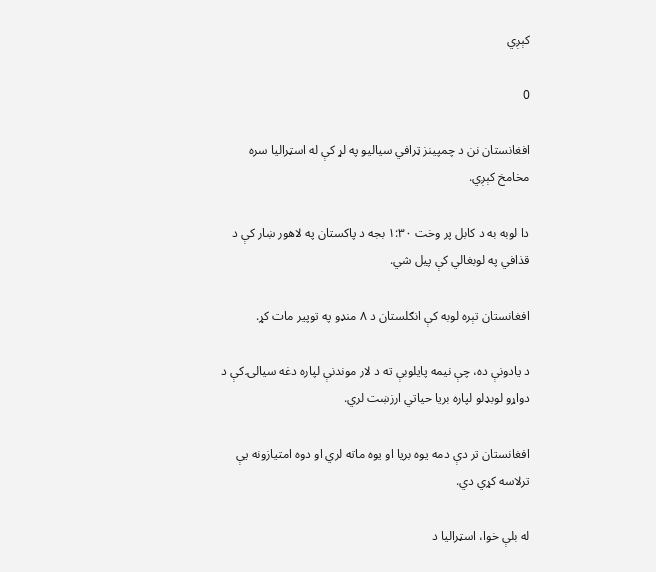کېږي

0

افغانستان نن د چمپینز ټرافي سیالیو په لړ کې له اسټرالیا سره مخامخ کېږي.

دا لوبه به د کابل پر وخت ۱:۳۰ بجه د پاکستان په لاهور ښار کې د قذافي په لوبغالي کې پیل شي.

افغانستان تېره لوبه کې انګلستان د ۸ منډو په توپیر مات کړ.

د یادونې ده، چې نیمه پایلوبې ته د لار موندنې لپاره دغه سیالۍ کې د دواړو لوبډلو لپاره بریا حیاتي ارزښت لري.

افغانستان تر دې دمه یوه بریا او یوه ماته لري او دوه امتیازونه یې ترلاسه کړي دي.

له بلې خوا، اسټرالیا د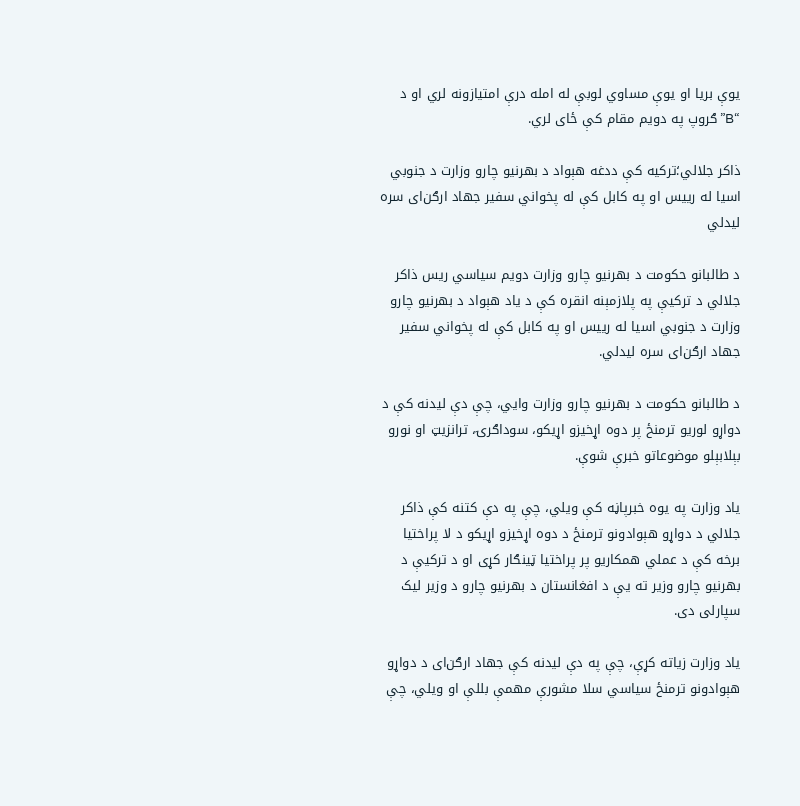یوې بريا او یوې مساوي لوبې له امله درې امتیازونه لري او د “B” ګروپ په دویم مقام کې ځای لري.

ذاکر جلالي؛ترکیه کې ددغه هېواد د بهرنيو چارو وزارت د جنوبي اسيا له رييس او په کابل کې له پخواني سفير جهاد ارګن‌ای سره لیدلي

د طالبانو حکومت د بهرنيو چارو وزارت دويم سياسي ریس ذاکر جلالي د ترکیې په پلازمېنه انقره کې د یاد هېواد د بهرنيو چارو وزارت د جنوبي اسيا له رييس او په کابل کې له پخواني سفير جهاد ارګن‌ای سره لیدلي.

د طالبانو حکومت د بهرنيو چارو وزارت وايي، چې دې لیدنه کې د دواړو لوریو ترمنځ پر دوه اړخیزو اړیکو، سوداګرۍ، ترانزیټ او نورو بېلابېلو موضوعاتو خبرې شوې.

یاد وزارت په یوه خبرپاڼه کې ویلي، چې په دې کتنه کې ذاکر جلالي د دواړو هېوادونو ترمنځ د دوه اړخیزو اړیکو د لا پراختیا برخه کې د عملي همکاریو پر پراختیا ټینګار کړی او د ترکیې د بهرنیو چارو وزیر ته یې د افغانستان د بهرنیو چارو د وزیر لیک سپارلی دی.

یاد وزارت زیاته کړې، چې په دې لیدنه کې جهاد ارګن‌ای د دواړو هېوادونو ترمنځ سياسي سلا مشورې مهمې بللې او ویلي، چې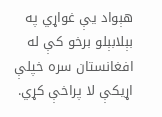هېواد يې غواړي په بېلابېلو برخو کې له افغانستان سره خپلې اړیکې لا پراخې کړي.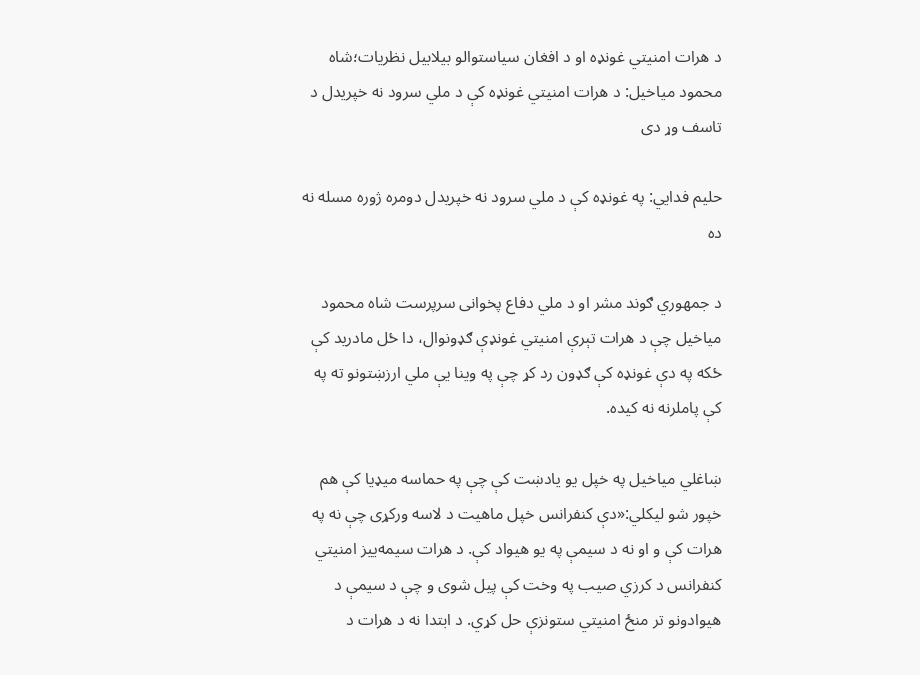د هرات امنیتي غونډه او د افغان سیاستوالو بیلابیل نظریات؛شاه محمود میاخیل: د هرات امنیتي غونډه کې د ملي سرود نه خپریدل د تاسف وړ دی

حلیم فدایي: په غونډه کې د ملي سرود نه خپریدل دومره ژوره مسله نه ده

د جمهوري ګوند مشر او د ملي دفاع پخوانی سرپرست شاه محمود میاخیل چې د هرات تېرې امنیتي غونډې ګډونوال، دا ځل مادرید کې ځکه په دې غونډه کې ګډون رد کړ چې په وینا یې ملي ارزښتونو ته په کې پاملرنه نه کیده.

ښاغلي میاخیل په خپل یو یادښت کې چې په حماسه میډیا کې هم خپور شو لیکلي:«دې کنفرانس خپل ماهیت د لاسه ورکړی چې نه په هرات کې و او نه د سیمې په یو هیواد کې. د هرات سیمه‌ییز امنیتي کنفرانس د کرزي صیب په وخت کې پیل شوی و چې د سیمې د هیوادونو تر منځ امنیتي ستونزې حل کړي. د ابتدا نه د هرات د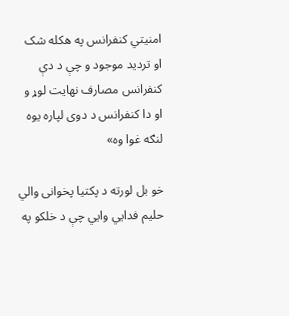امنیتي کنفرانس په هکله شک او تردید موجود و چې د دې کنفرانس مصارف نهایت لوړ و او دا کنفرانس د دوی لپاره یوه لنګه غوا وه»

خو بل لورته د پکتیا پخوانی والي حلیم فدایي وایي چې د خلکو په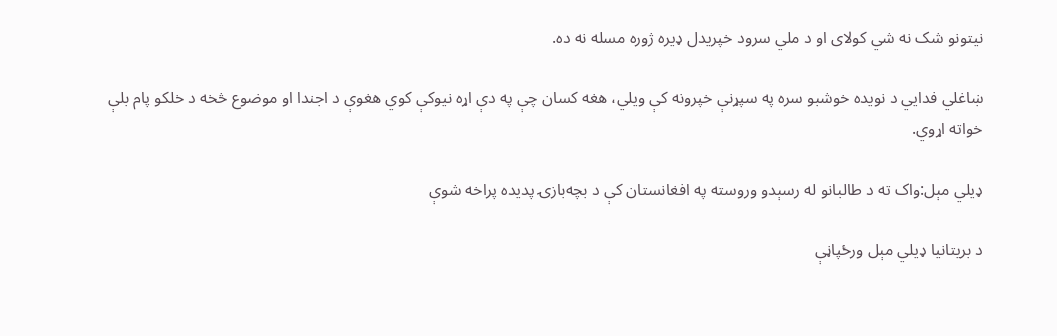نیتونو شک نه شي کولای او د ملي سرود خپریدل ډیره ژوره مسله نه ده.

ښاغلي فدایي د نویده خوشبو سره په سپړنې خپرونه کې ویلي، هغه کسان چې په دې اړه نیوکې کوي هغوې د اجندا او موضوع څخه د خلکو پام بلې خواته اړوي.

ډیلي مېل:واک ته د طالبانو له رسېدو وروسته په افغانستان کې د بچه‌بازۍ پدیده پراخه شوې

د بریتانیا ډیلي مېل ورځپاڼې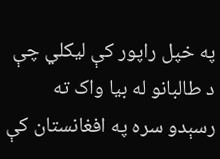په خپل راپور کې لیکلي چې د طالبانو له بیا واک ته رسېدو سره په افغانستان کې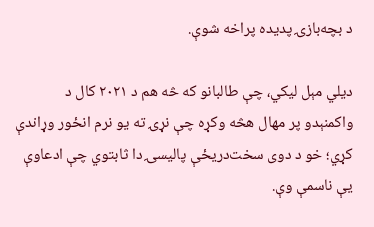د بچه‌بازۍ پدیده پراخه شوې.

دیلي مېل لیکي، چې طالبانو که څه هم د ۲۰۲۱ کال د واکمنېدو پر مهال هڅه وکړه چې نړۍ ته یو نرم انځور وړاندې کړي؛ خو د دوی سخت‌دریځې پالیسۍ دا ثابتوي چې ادعاوې یې ناسمې وې.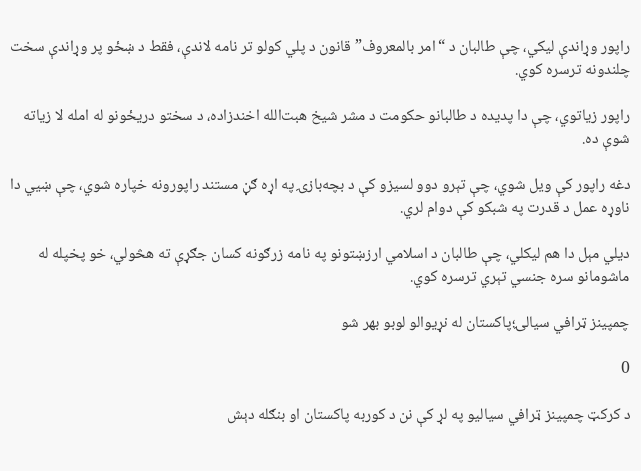راپور وړاندې لیکي، چې طالبان د “امر بالمعروف” قانون د پلي کولو تر نامه لاندې، فقط د ښځو پر وړاندې سخت چلندونه ترسره کوي.

راپور زیاتوي، چې دا پدیده د طالبانو حکومت د مشر شیخ هبت‌الله اخندزاده، د سختو دریځونو له امله لا زیاته شوې ده.

دغه راپور کې ویل شوي، چې تېرو دوو لسیزو کې د بچه‌بازۍ په اړه ګڼ مستند راپورونه خپاره شوي، چې ښيي دا ناوړه عمل د قدرت په شبکو کې دوام لري.

دیلي مېل دا هم لیکلي، چې طالبان د اسلامي ارزښتونو په نامه زرګونه کسان جګړې ته هڅولي، خو پخپله له ماشومانو سره جنسي تېري ترسره کوي.

چمپینز ټرافي سیالۍ؛پاکستان له نړیوالو لوبو بهر شو

0

د کرکټ چمپینز ټرافي سیالیو په لړ کې نن د کوربه پاکستان او بنګله دېش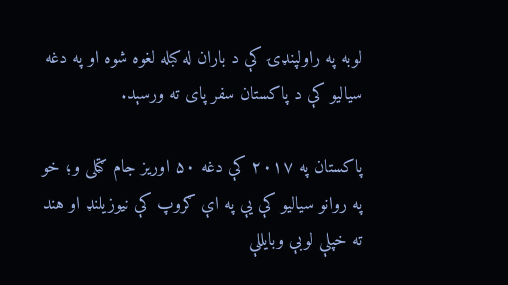لوبه په راولپنډۍ کې د باران له کبله لغوه شوه او په دغه سیالیو کې د پاکستان سفر پای ته ورسېد.

پاکستان په ۲۰۱۷ کې دغه ۵۰ اوریز جام ګټلی و؛ خو په روانو سیالیو کې یې په اې ګروپ کې نیوزیلنډ او هند ته خپلې لوبې وبایللې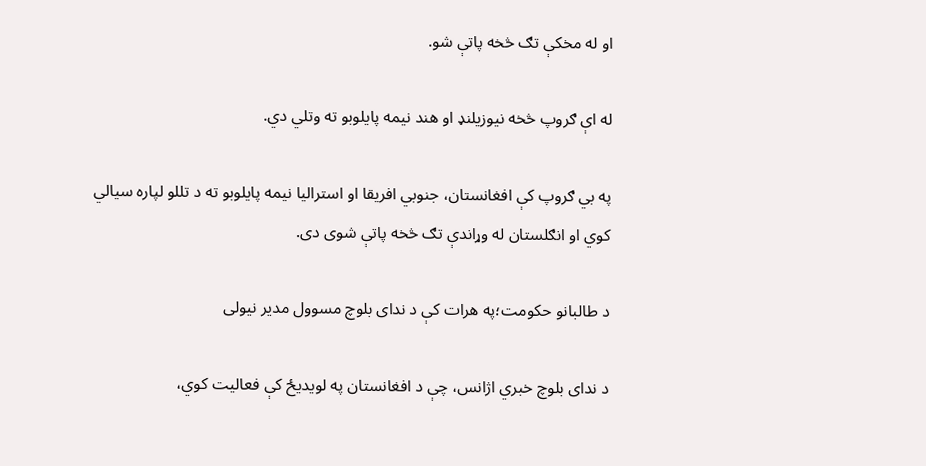او له مخکې تګ څخه پاتې شو.

له اې ګروپ څخه نیوزیلنډ او هند نیمه پایلوبو ته وتلي دي.

په بي ګروپ کې افغانستان، جنوبي افریقا او استرالیا نیمه پایلوبو ته د تللو لپاره سیالي کوي او انګلستان له وړاندې تګ څخه پاتې شوی دی.

د طالبانو حکومت؛په هرات کې د ندای بلوچ مسوول مدیر نیولی

د ندای بلوچ خبري اژانس، چې د افغانستان په لویدیځ کې فعالیت کوي،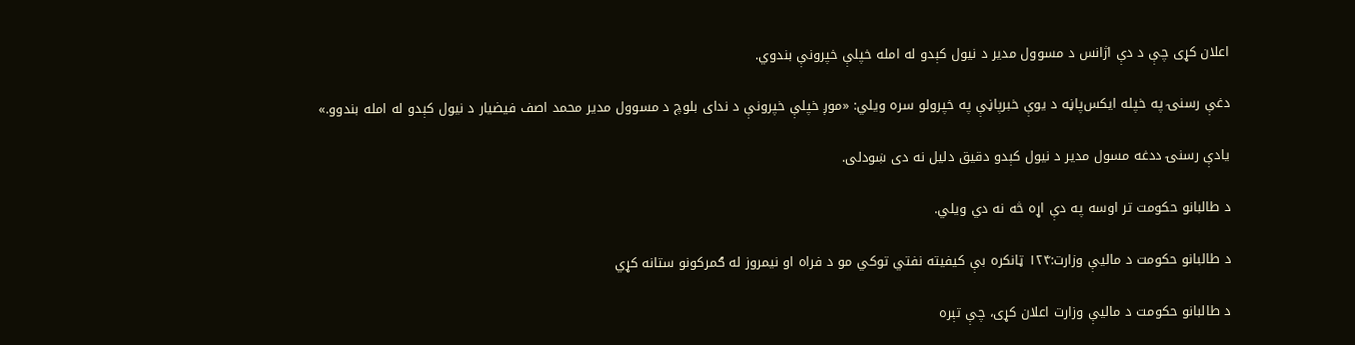اعلان کړی چې د دې اژانس د مسوول مدیر د نیول کېدو له امله خپلې خپرونې بندوي.

دغې رسنۍ په خپله ایکس‌پاڼه د یوې خبرپاڼې په خپرولو سره ویلي: «موږ خپلې خپرونې د ندای بلوچ د مسوول مدیر محمد اصف فیضیار د نیول کېدو له امله بندوو.»

یادې رسنۍ ددغه مسول مدیر د نیول کېدو دقیق دلیل نه دی ښودلی.

د طالبانو حکومت تر اوسه په دې اړه څه نه دي ویلي.

د طالبانو حکومت د مالیې وزارت:۱۲۴ ټانکره بې کیفیته نفتي توکي مو د فراه او نیمروز له ګمرکونو ستانه کړي

د طالبانو حکومت د مالیې وزارت اعلان کړی، چې تېره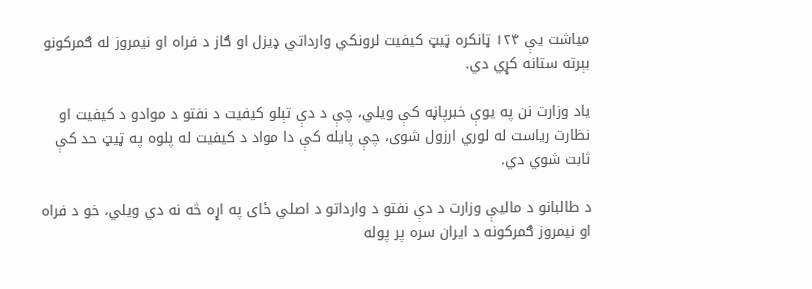میاشت یې ۱۲۴ ټانکره ټیټ کیفیت لرونکي وارداتي ډیزل او ګاز د فراه او نیمروز له ګمرکونو بېرته ستانه کړي دي.

یاد وزارت نن په یوې خبرپاڼه کې ویلي، چې د دې تېلو کیفیت د نفتو د موادو د کیفیت او نظارت ریاست له لوري ارزول شوی، چې پایله کې دا مواد د کیفیت له پلوه په ټیټ حد کې ثابت شوي دي.

د طالبانو د مالیې وزارت د دې نفتو د وارداتو د اصلي ځای په اړه څه نه دي ویلي، خو د فراه او نیمروز ګمرکونه د ایران سره پر پوله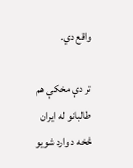واقع دي.

تر دې مخکې هم طالبانو له ایران څخه د وارد شویو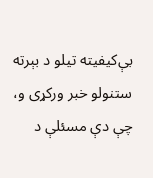بې‌کیفیته تیلو د بېرته ستنولو خبر ورکړی و، چې دې مسئلې د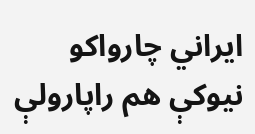ایراني چارواکو نیوکې هم راپارولې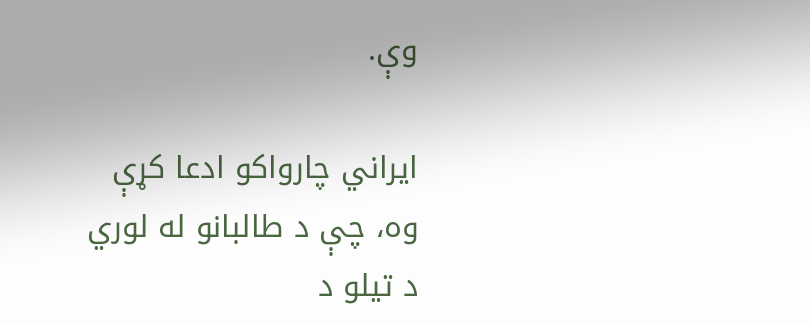وې.

ایراني چارواکو ادعا کړې وه، چې د طالبانو له لوري د تیلو د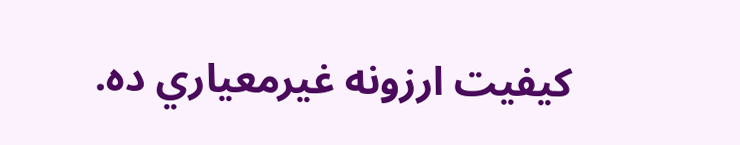کیفیت ارزونه غیرمعیاري ده.